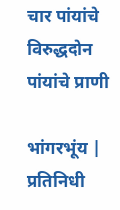चार पांयांचे विरुद्धदोन पांयांचे प्राणी

भांगरभूंय | प्रतिनिधी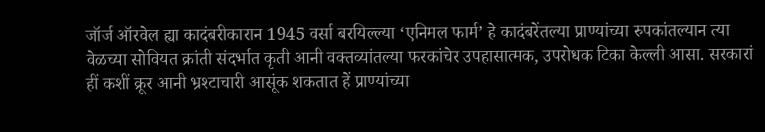जॉर्ज ऑरवेल ह्या कादंबरीकारान 1945 वर्सा बरयिल्ल्या ‘एनिमल फार्म’ हे कादंबरेंतल्या प्राण्यांच्या रुपकांतल्यान त्या वेळच्या सोवियत क्रांती संदर्भात कृती आनी वक्तव्यांतल्या फरकांचेर उपहासात्मक, उपरोधक टिका केल्ली आसा. सरकारां हीं कशीं क्रूर आनी भ्रश्टाचारी आसूंक शकतात हें प्राण्यांच्या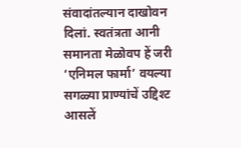संवादांतल्यान दाखोवन दिलां. स्वतंत्रता आनी समानता मेळोवप हें जरी ‘एनिमल फार्मा’ वयल्या सगळ्या प्राण्यांचें उद्दिश्ट आसलें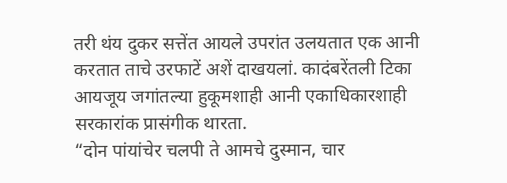तरी थंय दुकर सत्तेंत आयले उपरांत उलयतात एक आनी करतात ताचे उरफाटें अशें दाखयलां. कादंबरेंतली टिका आयजूय जगांतल्या हुकूमशाही आनी एकाधिकारशाही सरकारांक प्रासंगीक थारता.
“दोन पांयांचेर चलपी ते आमचे दुस्मान, चार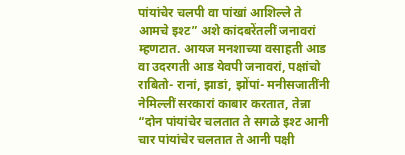पांयांचेर चलपी वा पांखां आशिल्ले ते आमचे इश्ट” अशे कांदबरेंतलीं जनावरां म्हणटात. आयज मनशाच्या वसाहती आड वा उदरगती आड येवपी जनावरां, पक्षांचो राबितो- रानां, झाडां, झोंपां- मनीसजातींनी नेमिल्लीं सरकारां काबार करतात, तेन्ना “दोन पांयांचेर चलतात ते सगळे इश्ट आनी चार पांयांचेर चलतात ते आनी पक्षी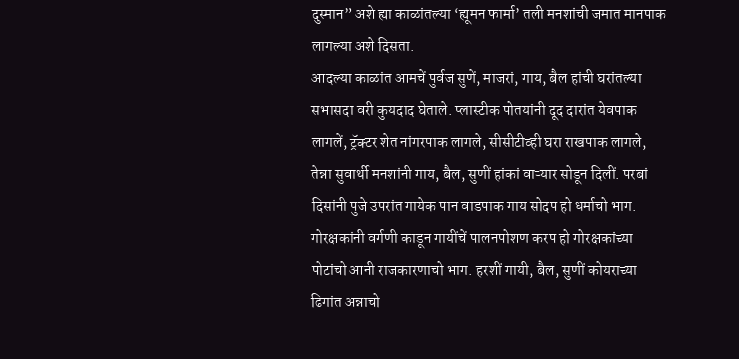दुस्मान” अशे ह्या काळांतल्या ‘ह्यूमन फार्मा’ तली मनशांची जमात मानपाक लागल्या अशे दिसता.
आदल्या काळांत आमचें पुर्वज सुणें, माजरां, गाय, बैल हांची घरांतल्या सभासदा वरी कुयदाद घेताले. प्लास्टीक पोतयांनी दूद दारांत येवपाक लागलें, ट्रॅक्टर शेत नांगरपाक लागले, सीसीटीव्ही घरा राखपाक लागले, तेन्ना सुवार्थी मनशांनी गाय, बैल, सुणीं हांकां वाऱ्यार सोडून दिलीं. परबां दिसांनी पुजे उपरांत गायेक पान वाडपाक गाय सोदप हो धर्माचो भाग. गोरक्षकांनी वर्गणी काडून गायींचें पालनपोशण करप हो गोरक्षकांच्या पोटांचो आनी राजकारणाचो भाग. हरशीं गायी, बैल, सुणीं कोयराच्या ढिगांत अन्नाचो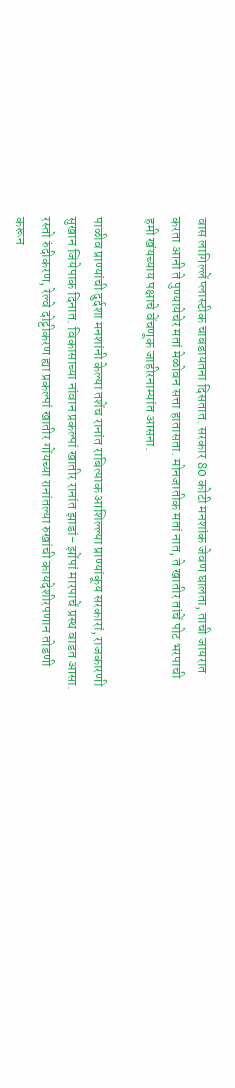वास लागिल्लें प्लास्टीक चाबडायतना दिसतात. सरकार 80 कोटी मनशांक जेवण घालता, ताची जायरात करता आनी ते पुण्यायेचेर मतां मेळोवन सत्ता हातासता. मोनजातीक मतां नात, ते खातीर तांचें पोट भरपाची हमी खंयच्याय पक्षाचे वेंचणूक जाहीरनाम्यांत आसना.

पाळीव प्राण्यांची दुर्दशा मनशांनी केल्या तशेंच रानांत राबित्याक आशिल्ल्या प्राण्यांकूय सरकारां, राजकारणी सुखान जियेपाक दिनात. विकासाच्या नांवान प्रकल्पां खातीर रानांत झाडां- झोंपां मारपाचें प्रस्थ वाडत आसा. रस्तो रुंदीकरण, रेल्वे दोट्टीकरण ह्या प्रकल्पां खातीर गोंयच्या रानांतल्या रुखांची कायदेशीरपणान तोडणी करून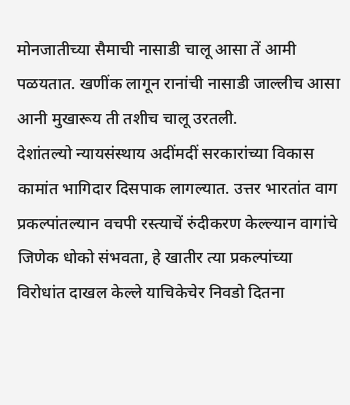मोनजातीच्या सैमाची नासाडी चालू आसा तें आमी पळयतात. खणींक लागून रानांची नासाडी जाल्लीच आसा आनी मुखारूय ती तशीच चालू उरतली.
देशांतल्यो न्यायसंस्थाय अदींमदीं सरकारांच्या विकास कामांत भागिदार दिसपाक लागल्यात. उत्तर भारतांत वाग प्रकल्पांतल्यान वचपी रस्त्याचें रुंदीकरण केल्ल्यान वागांचे जिणेक धोको संभवता, हे खातीर त्या प्रकल्पांच्या विरोधांत दाखल केल्ले याचिकेचेर निवडो दितना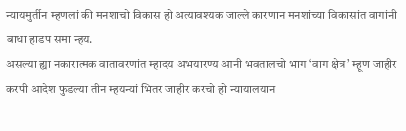न्यायमुर्तीन म्हणलां की मनशाचो विकास हो अत्यावश्यक जाल्ले कारणान मनशांच्या विकासांत वागांनी बाधा हाडप समा न्हय.
असल्या ह्या नकारात्मक वातावरणांत म्हादय अभयारण्य आनी भवतालचो भाग ‘वाग क्षेत्र’ म्हूण जाहीर करपी आदेश फुडल्या तीन म्हयन्यां भितर जाहीर करचो हो न्यायालयान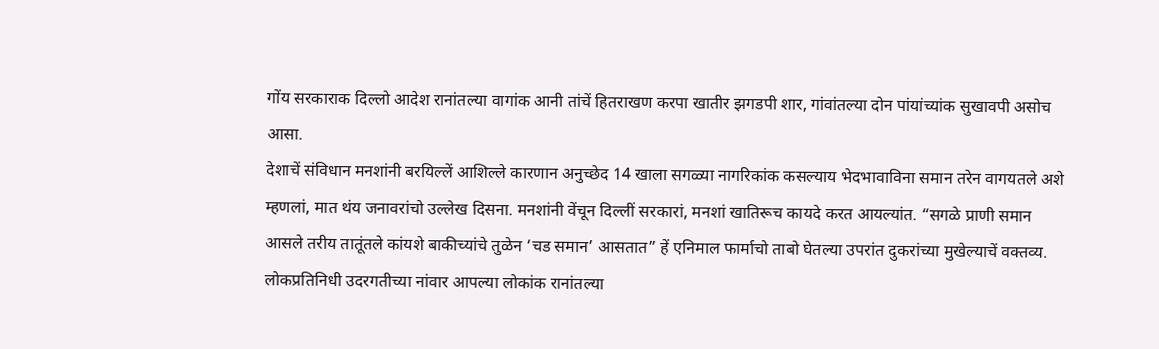गोंय सरकाराक दिल्लो आदेश रानांतल्या वागांक आनी तांचें हितराखण करपा खातीर झगडपी शार, गांवांतल्या दोन पांयांच्यांक सुखावपी असोच आसा.
देशाचें संविधान मनशांनी बरयिल्लें आशिल्ले कारणान अनुच्छेद 14 खाला सगळ्या नागरिकांक कसल्याय भेदभावाविना समान तरेन वागयतले अशे म्हणलां, मात थंय जनावरांचो उल्लेख दिसना. मनशांनी वेंचून दिल्लीं सरकारां, मनशां खातिरूच कायदे करत आयल्यांत. “सगळे प्राणी समान आसले तरीय तातूंतले कांयशे बाकीच्यांचे तुळेन ‘चड समान’ आसतात” हें एनिमाल फार्माचो ताबो घेतल्या उपरांत दुकरांच्या मुखेल्याचें वक्तव्य.
लोकप्रतिनिधी उदरगतीच्या नांवार आपल्या लोकांक रानांतल्या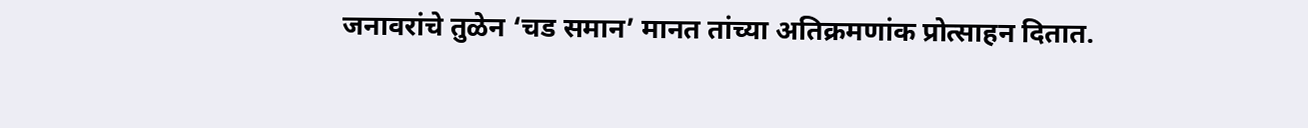जनावरांचे तुळेन ‘चड समान’ मानत तांच्या अतिक्रमणांक प्रोत्साहन दितात.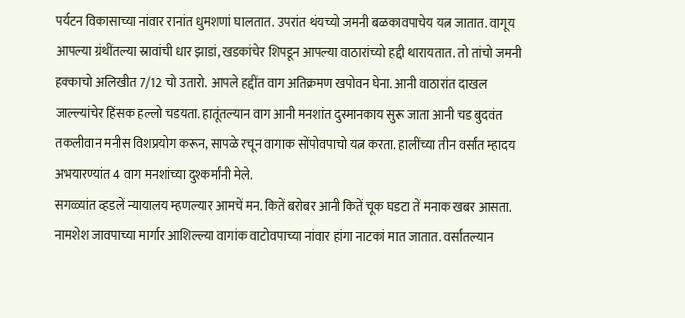पर्यटन विकासाच्या नांवार रानांत धुमशणां घालतात. उपरांत थंयच्यो जमनी बळकावपाचेय यत्न जातात. वागूय आपल्या ग्रंथींतल्या स्रावांची धार झाडां, खडकांचेर शिपडून आपल्या वाठारांच्यो हद्दी थारायतात. तो तांचो जमनी हक्काचो अलिखीत 7/12 चो उतारो. आपले हद्दींत वाग अतिक्रमण खपोवन घेना. आनी वाठारांत दाखल जाल्ल्यांचेर हिंसक हल्लो चडयता. हातूंतल्यान वाग आनी मनशांत दुस्मानकाय सुरू जाता आनी चड बुदवंत तकलीवान मनीस विशप्रयोग करून, सापळे रचून वागाक सोंपोवपाचो यत्न करता. हालींच्या तीन वर्सांत म्हादय अभयारण्यांत 4 वाग मनशांच्या दुश्कर्मांनी मेले.
सगळ्यांत व्हडलें न्यायालय म्हणल्यार आमचें मन. कितें बरोबर आनी कितें चूक घडटा तें मनाक खबर आसता. नामशेश जावपाच्या मार्गार आशिल्ल्या वागांक वाटोवपाच्या नांवार हांगा नाटकां मात जातात. वर्सांतल्यान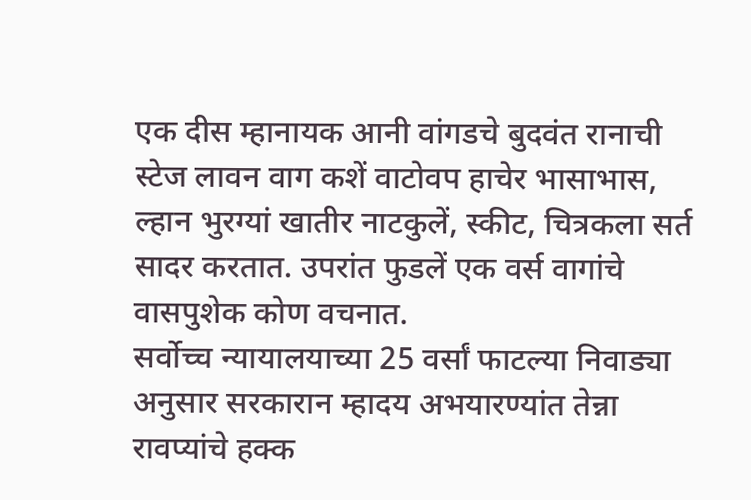एक दीस म्हानायक आनी वांगडचे बुदवंत रानाची स्टेज लावन वाग कशें वाटोवप हाचेर भासाभास, ल्हान भुरग्यां खातीर नाटकुलें, स्कीट, चित्रकला सर्त सादर करतात. उपरांत फुडलें एक वर्स वागांचे वासपुशेक कोण वचनात.
सर्वोच्च न्यायालयाच्या 25 वर्सां फाटल्या निवाड्या अनुसार सरकारान म्हादय अभयारण्यांत तेन्ना रावप्यांचे हक्क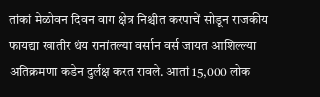तांकां मेळोवन दिवन वाग क्षेत्र निश्चीत करपाचें सोडून राजकीय फायद्या खातीर थंय रानांतल्या वर्सान वर्स जायत आशिल्ल्या अतिक्रमणा कडेन दुर्लक्ष करत रावले. आतां 15,000 लोक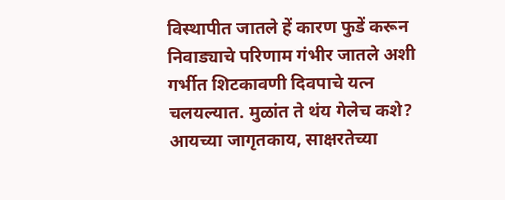विस्थापीत जातले हें कारण फुडें करून निवाड्याचे परिणाम गंभीर जातले अशी गर्भीत शिटकावणी दिवपाचे यत्न चलयल्यात. मुळांत ते थंय गेलेच कशे? आयच्या जागृतकाय, साक्षरतेच्या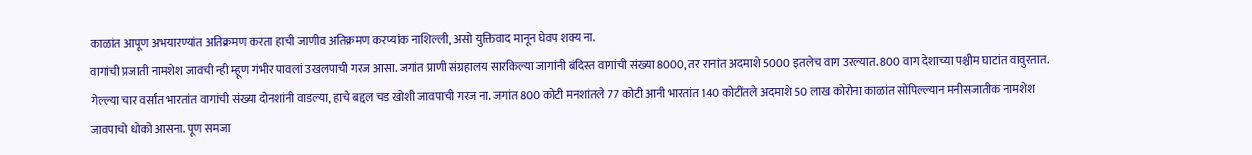काळांत आपूण अभयारण्यांत अतिक्रमण करता हाची जाणीव अतिक्रमण करप्यांक नाशिल्ली, असो युक्तिवाद मानून घेवप शक्य ना.
वागांची प्रजाती नामशेश जावची न्ही म्हूण गंभीर पावलां उखलपाची गरज आसा. जगांत प्राणी संग्रहालय सारकिल्या जागांनी बंदिस्त वागांची संख्या 8000, तर रानांत अदमाशे 5000 इतलेच वाग उरल्यात. 800 वाग देशाच्या पश्चीम घाटांत वावुरतात. गेल्ल्या चार वर्सांत भारतांत वागांची संख्या दोनशांनी वाडल्या, हाचे बद्दल चड खोशी जावपाची गरज ना. जगांत 800 कोटी मनशांतले 77 कोटी आनी भारतांत 140 कोटींतले अदमाशे 50 लाख कोरोना काळांत सोंपिल्ल्यान मनीसजातीक नामशेश जावपाचो धोको आसना. पूण समजा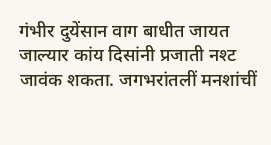गंभीर दुयेंसान वाग बाधीत जायत जाल्यार कांय दिसांनी प्रजाती नश्ट जावंक शकता. जगभरांतलीं मनशांचीं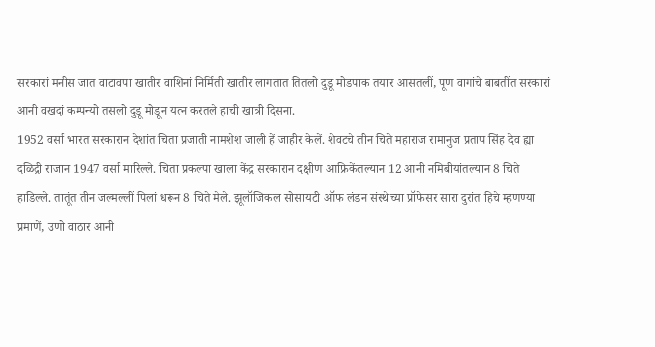सरकारां मनीस जात वाटावपा खातीर वाशिनां निर्मिती खातीर लागतात तितलो दुडू मोडपाक तयार आसतलीं, पूण वागांचे बाबतींत सरकारां आनी वखदां कम्पन्यो तसलो दुडू मोडून यत्न करतले हाची खात्री दिसना.
1952 वर्सा भारत सरकारान देशांत चिता प्रजाती नामशेश जाली हें जाहीर केलें. शेवटचे तीन चिते महाराज रामानुज प्रताप सिंह देव ह्या दळिद्री राजान 1947 वर्सा मारिल्ले. चिता प्रकल्पा खाला केंद्र सरकारान दक्षीण आफ्रिकेंतल्यान 12 आनी नमिबीयांतल्यान 8 चिते हाडिल्ले. तातूंत तीन जल्मल्लीं पिलां धरून 8 चिते मेले. झूलॉजिकल सोसायटी ऑफ लंडन संस्थेच्या प्रॉफेसर सारा दुरांत हिचे म्हणण्या प्रमाणें, उणो वाठार आनी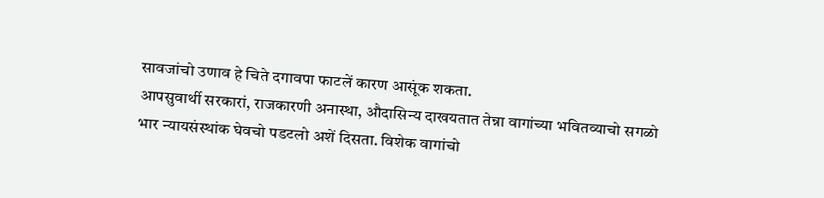सावजांचो उणाव हे चिते दगावपा फाटलें कारण आसूंक शकता.
आपसुवार्थी सरकारां, राजकारणी अनास्था, औदासिन्य दाखयतात तेन्ना वागांच्या भवितव्याचो सगळो भार न्यायसंस्थांक घेवचो पडटलो अशें दिसता. विशेक वागांचो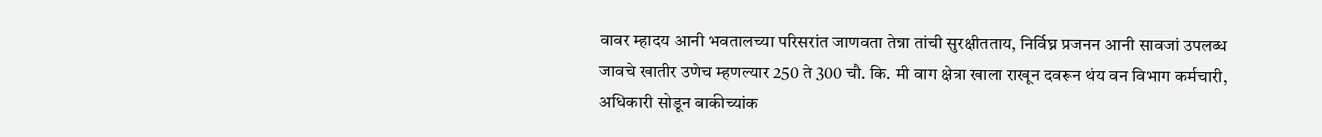वावर म्हादय आनी भवतालच्या परिसरांत जाणवता तेन्ना तांची सुरक्षीतताय, निर्विघ्न प्रजनन आनी सावजां उपलब्ध जावचे खातीर उणेच म्हणल्यार 250 ते 300 चौ. कि. मी वाग क्षेत्रा खाला राखून दवरून थंय वन विभाग कर्मचारी, अधिकारी सोडून बाकीच्यांक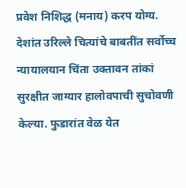प्रवेश निशिद्ध (मनाय) करप योग्य.
देशांत उरिल्ले चित्यांचे बाबतींत सर्वोच्च न्यायालयान चिंता उक्तावन तांकां सुरक्षीत जाग्यार हालोवपाची सुचोवणी केल्या. फुडारांत वेळ येत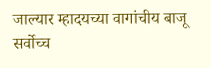जाल्यार म्हादयच्या वागांचीय बाजू सर्वोच्च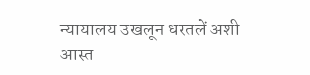न्यायालय उखलून धरतलें अशी आस्त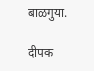बाळगुया.

दीपक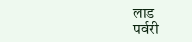लाड
पर्वरी